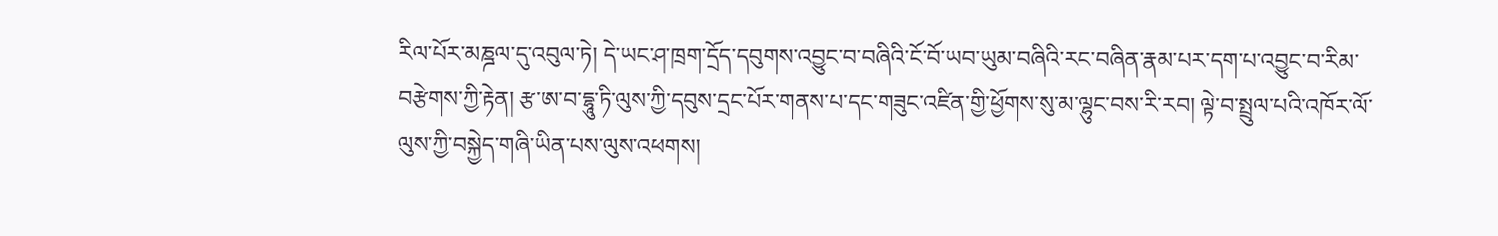རིལ་པོར་མཎྜལ་དུ་འབུལ་ཏེ། དེ་ཡང་ཤ་ཁྲག་དྲོད་དབུགས་འབྱུང་བ་བཞིའི་ངོ་བོ་ཡབ་ཡུམ་བཞིའི་རང་བཞིན་རྣམ་པར་དག་པ་འབྱུང་བ་རིམ་བརྩེགས་ཀྱི་རྟེན། རྩ་ཨ་བ་དྷཱུ་ཏི་ལུས་ཀྱི་དབུས་དྲང་པོར་གནས་པ་དང་གཟུང་འཛིན་གྱི་ཕྱོགས་སུ་མ་ལྷུང་བས་རི་རབ། ལྟེ་བ་སྤྲུལ་པའི་འཁོར་ལོ་ལུས་ཀྱི་བསྐྱེད་གཞི་ཡིན་པས་ལུས་འཕགས།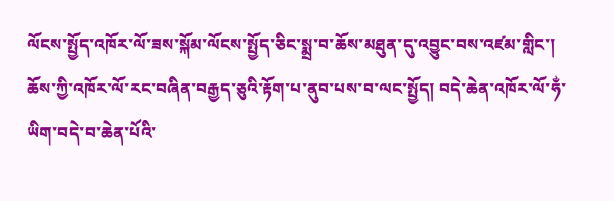ལོངས་སྤྱོད་འཁོར་ལོ་ཟས་སྐོམ་ལོངས་སྤྱོད་ཅིང་སྨྲ་བ་ཆོས་མཐུན་དུ་འབྱུང་བས་འཛམ་གླིང་། ཆོས་ཀྱི་འཁོར་ལོ་རང་བཞིན་བརྒྱད་ཅུའི་རྟོག་པ་ནུབ་པས་བ་ལང་སྤྱོད། བདེ་ཆེན་འཁོར་ལོ་ཧྂ་ཡིག་བདེ་བ་ཆེན་པོའི་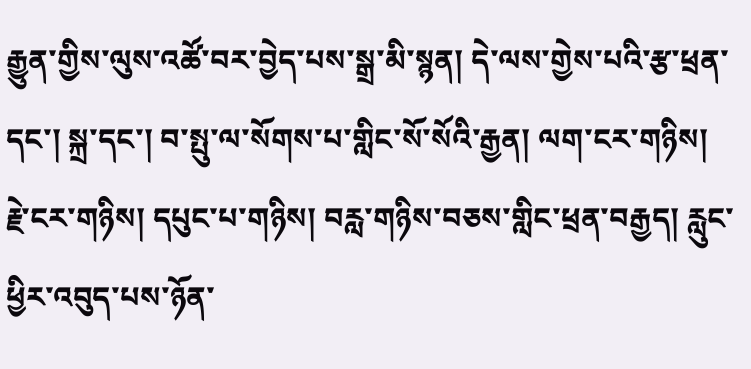རྒྱུན་གྱིས་ལུས་འཚོ་བར་བྱེད་པས་སྒྲ་མི་སྙན། དེ་ལས་གྱེས་པའི་རྩ་ཕྲན་དང་། སྐྲ་དང་། བ་སྤུ་ལ་སོགས་པ་གླིང་སོ་སོའི་རྒྱན། ལག་ངར་གཉིས། རྗེ་ངར་གཉིས། དཔུང་པ་གཉིས། བརླ་གཉིས་བཅས་གླིང་ཕྲན་བརྒྱད། རླུང་ཕྱིར་འབུད་པས་ཉོན་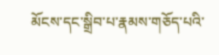མོངས་དང་སྒྲིབ་པ་རྣམས་གཅོད་པའི་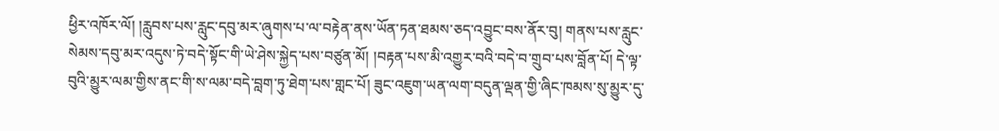ཕྱིར་འཁོར་ལོ། །རླུབས་པས་རླུང་དབུ་མར་ཞུགས་པ་ལ་བརྟེན་ནས་ཡོན་ཏན་ཐམས་ཅད་འབྱུང་བས་ནོར་བུ། གནས་པས་རླུང་སེམས་དབུ་མར་འདུས་ཏེ་བདེ་སྟོང་གི་ཡེ་ཤེས་སྐྱེད་པས་བཙུན་མོ། །བརྟན་པས་མི་འགྱུར་བའི་བདེ་བ་གྲུབ་པས་བློན་པོ། དེ་ལྟ་བུའི་མྱུར་ལམ་གྱིས་ནང་གི་ས་ལམ་བདེ་བླག་ཏུ་ཐེག་པས་གླང་པོ། ཟུང་འཇུག་ཡན་ལག་བདུན་ལྡན་གྱི་ཞིང་ཁམས་སུ་མྱུར་དུ་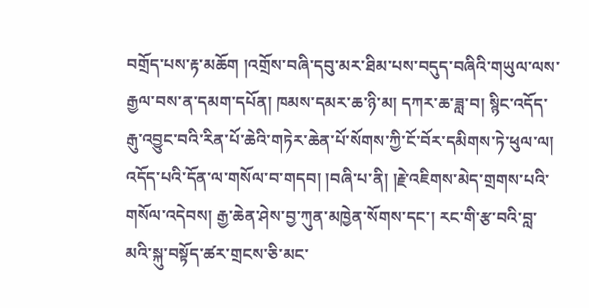བགྲོད་པས་རྟ་མཆོག །འགྲོས་བཞི་དབུ་མར་ཐིམ་པས་བདུད་བཞིའི་གཡུལ་ལས་རྒྱལ་བས་ན་དམག་དཔོན། ཁམས་དམར་ཆ་ཉི་མ། དཀར་ཆ་ཟླ་བ། སྙིང་འདོད་རྒུ་འབྱུང་བའི་རིན་པོ་ཆེའི་གཏེར་ཆེན་པོ་སོགས་ཀྱི་ངོ་བོར་དམིགས་ཏེ་ཕུལ་ལ། འདོད་པའི་དོན་ལ་གསོལ་བ་གདབ། །བཞི་པ་ནི། །རྗེ་འཇིགས་མེད་གྲགས་པའི་གསོལ་འདེབས། རྒྱ་ཆེན་ཤེས་བྱ་ཀུན་མཁྱེན་སོགས་དང་། རང་གི་རྩ་བའི་བླ་མའི་སྐུ་བསྟོད་ཚར་གྲངས་ཅི་མང་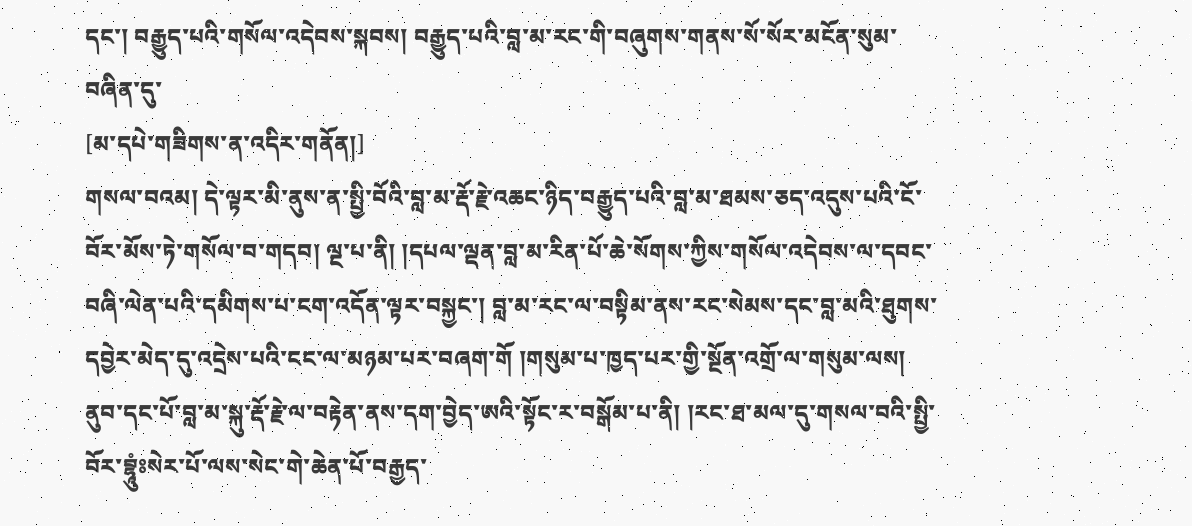དང་། བརྒྱུད་པའི་གསོལ་འདེབས་སྐབས། བརྒྱུད་པའི་བླ་མ་རང་གི་བཞུགས་གནས་སོ་སོར་མངོན་སུམ་བཞིན་དུ་
[མ་དཔེ་གཟིགས་ན་འདིར་གནོན།]
གསལ་བའམ། དེ་ལྟར་མི་ནུས་ན་སྤྱི་བོའི་བླ་མ་རྡོ་རྗེ་འཆང་ཉིད་བརྒྱུད་པའི་བླ་མ་ཐམས་ཅད་འདུས་པའི་ངོ་བོར་མོས་ཏེ་གསོལ་བ་གདབ། ལྔ་པ་ནི། །དཔལ་ལྡན་བླ་མ་རིན་པོ་ཆེ་སོགས་ཀྱིས་གསོལ་འདེབས་ལ་དབང་བཞི་ལེན་པའི་དམིགས་པ་ངག་འདོན་ལྟར་བསྐྱང་། བླ་མ་རང་ལ་བསྟིམ་ནས་རང་སེམས་དང་བླ་མའི་ཐུགས་དབྱེར་མེད་དུ་འདྲེས་པའི་ངང་ལ་མཉམ་པར་བཞག་གོ །གསུམ་པ་ཁྱད་པར་གྱི་སྔོན་འགྲོ་ལ་གསུམ་ལས། ནུབ་དང་པོ་བླ་མ་སྐུ་རྡོ་རྗེ་ལ་བརྟེན་ནས་དག་བྱེད་ཨའི་སྟོང་ར་བསྒོམ་པ་ནི། །རང་ཐ་མལ་དུ་གསལ་བའི་སྤྱི་བོར་བྷཱུཾཿསེར་པོ་ལས་སེང་གེ་ཆེན་པོ་བརྒྱད་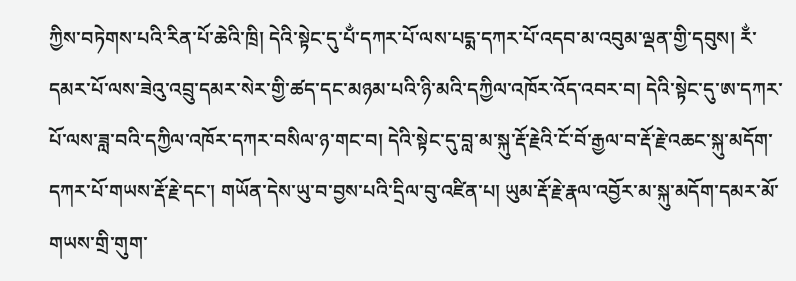ཀྱིས་བཏེགས་པའི་རིན་པོ་ཆེའི་ཁྲི། དེའི་སྟེང་དུ་པྂ་དཀར་པོ་ལས་པདྨ་དཀར་པོ་འདབ་མ་འབུམ་ལྡན་གྱི་དབུས། རྂ་དམར་པོ་ལས་ཟེའུ་འབྲུ་དམར་སེར་གྱི་ཚད་དང་མཉམ་པའི་ཉི་མའི་དཀྱིལ་འཁོར་འོད་འབར་བ། དེའི་སྟེང་དུ་ཨ་དཀར་པོ་ལས་ཟླ་བའི་དཀྱིལ་འཁོར་དཀར་བསིལ་ཉ་གང་བ། དེའི་སྟེང་དུ་བླ་མ་སྐུ་རྡོ་རྗེའི་ངོ་བོ་རྒྱལ་བ་རྡོ་རྗེ་འཆང་སྐུ་མདོག་དཀར་པོ་གཡས་རྡོ་རྗེ་དང་། གཡོན་དེས་ཡུ་བ་བྱས་པའི་དྲིལ་བུ་འཛིན་པ། ཡུམ་རྡོ་རྗེ་རྣལ་འབྱོར་མ་སྐུ་མདོག་དམར་མོ་གཡས་གྲི་གུག་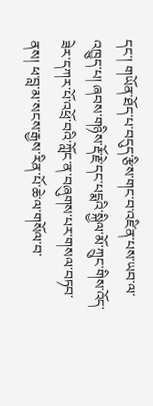དང་། གཡོན་ཐོད་པ་བདུད་རྩིས་གང་བ་འཛིན་པས་ཡབ་ལ་འཁྱུད་པ། ཞབས་གཉིས་རྡོ་རྗེ་དང་པདྨའི་སྐྱིལ་མོ་ཀྲུང་གིས་འོད་ཟེར་དཀར་པོ་འཕྲོ་བའི་ཀློང་ན་བཞུགས་པར་གསལ་བཏབ་ནས། ཕ་བླ་མ་སངས་རྒྱས་རིན་པོ་ཆེ་ལ་གསོལ་བ་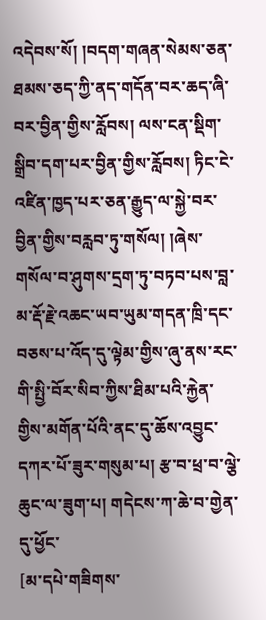འདེབས་སོ། །བདག་གཞན་སེམས་ཅན་ཐམས་ཅད་ཀྱི་ནད་གདོན་བར་ཆད་ཞི་བར་བྱིན་གྱིས་རློབས། ལས་ངན་སྡིག་སྒྲིབ་དག་པར་བྱིན་གྱིས་རློབས། ཏིང་ངེ་འཛིན་ཁྱད་པར་ཅན་རྒྱུད་ལ་སྐྱེ་བར་བྱིན་གྱིས་བརླབ་ཏུ་གསོལ། །ཞེས་གསོལ་བ་ཤུགས་དྲག་ཏུ་བཏབ་པས་བླ་མ་རྡོ་རྗེ་འཆང་ཡབ་ཡུམ་གདན་ཁྲི་དང་བཅས་པ་འོད་དུ་ལྟེམ་གྱིས་ཞུ་ནས་རང་གི་སྤྱི་བོར་སིབ་ཀྱིས་ཐིམ་པའི་རྐྱེན་གྱིས་མགོན་པོའི་ནང་དུ་ཆོས་འབྱུང་དཀར་པོ་ཟུར་གསུམ་པ། རྩ་བ་ཕྲ་བ་ལྕེ་ཆུང་ལ་ཟུག་པ། གདེངས་ཀ་ཆེ་བ་གྱེན་དུ་ཕྱོང་
[མ་དཔེ་གཟིགས་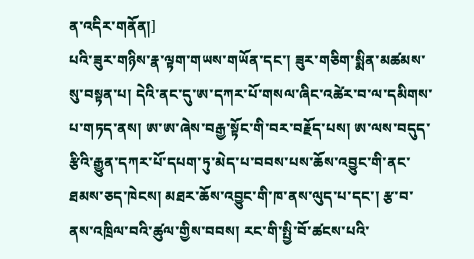ན་འདིར་གནོན།]
པའི་ཟུར་གཉིས་རྣ་ལྟག་གཡས་གཡོན་དང་། ཟུར་གཅིག་སྨིན་མཚམས་སུ་བསྟན་པ། དེའི་ནང་དུ་ཨ་དཀར་པོ་གསལ་ཞིང་འཚེར་བ་ལ་དམིགས་པ་གཏད་ནས། ཨ་ཨ་ཞེས་བརྒྱ་སྟོང་གི་བར་བརྗོད་པས། ཨ་ལས་བདུད་རྩིའི་རྒྱུན་དཀར་པོ་དཔག་ཏུ་མེད་པ་བབས་པས་ཆོས་འབྱུང་གི་ནང་ཐམས་ཅད་ཁེངས། མཐར་ཆོས་འབྱུང་གི་ཁ་ནས་ལུད་པ་དང་། རྩ་བ་ནས་འཁྲིལ་བའི་ཚུལ་གྱིས་བབས། རང་གི་སྤྱི་བོ་ཚངས་པའི་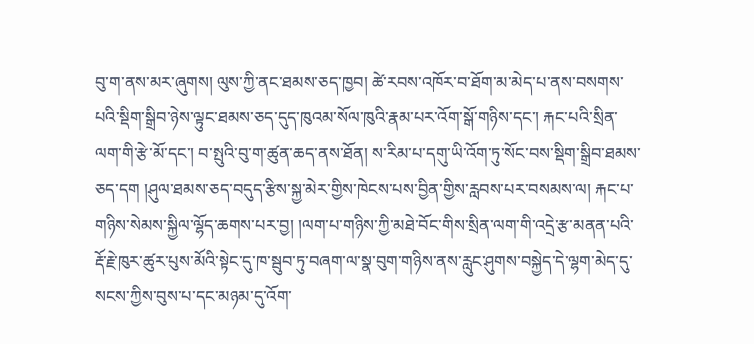བུ་ག་ནས་མར་ཞུགས། ལུས་ཀྱི་ནང་ཐམས་ཅད་ཁྱབ། ཚེ་རབས་འཁོར་བ་ཐོག་མ་མེད་པ་ནས་བསགས་པའི་སྡིག་སྒྲིབ་ཉེས་ལྟུང་ཐམས་ཅད་དུད་ཁུའམ་སོལ་ཁུའི་རྣམ་པར་འོག་སྒོ་གཉིས་དང་། རྐང་པའི་སྲིན་ལག་གི་རྩེ་མོ་དང་། བ་སྤུའི་བུ་ག་ཚུན་ཆད་ནས་ཐོན། ས་རིམ་པ་དགུ་ཡི་འོག་ཏུ་སོང་བས་སྡིག་སྒྲིབ་ཐམས་ཅད་དག །ཤུལ་ཐམས་ཅད་བདུད་རྩིས་སྐྱ་མེར་གྱིས་ཁེངས་པས་བྱིན་གྱིས་རླབས་པར་བསམས་ལ། རྐང་པ་གཉིས་སེམས་སྐྱིལ་ལྷོད་ཆགས་པར་བྱ། །ལག་པ་གཉིས་ཀྱི་མཐེ་བོང་གིས་སྲིན་ལག་གི་འདྲེ་རྩ་མནན་པའི་རྡོ་རྗེ་ཁུར་ཚུར་པུས་མོའི་སྟེང་དུ་ཁ་སྦུབ་ཏུ་བཞག་ལ་སྣ་བུག་གཉིས་ནས་རླུང་ཤུགས་བསྐྱེད་དེ་ལྷག་མེད་དུ་སངས་ཀྱིས་བུས་པ་དང་མཉམ་དུ་འོག་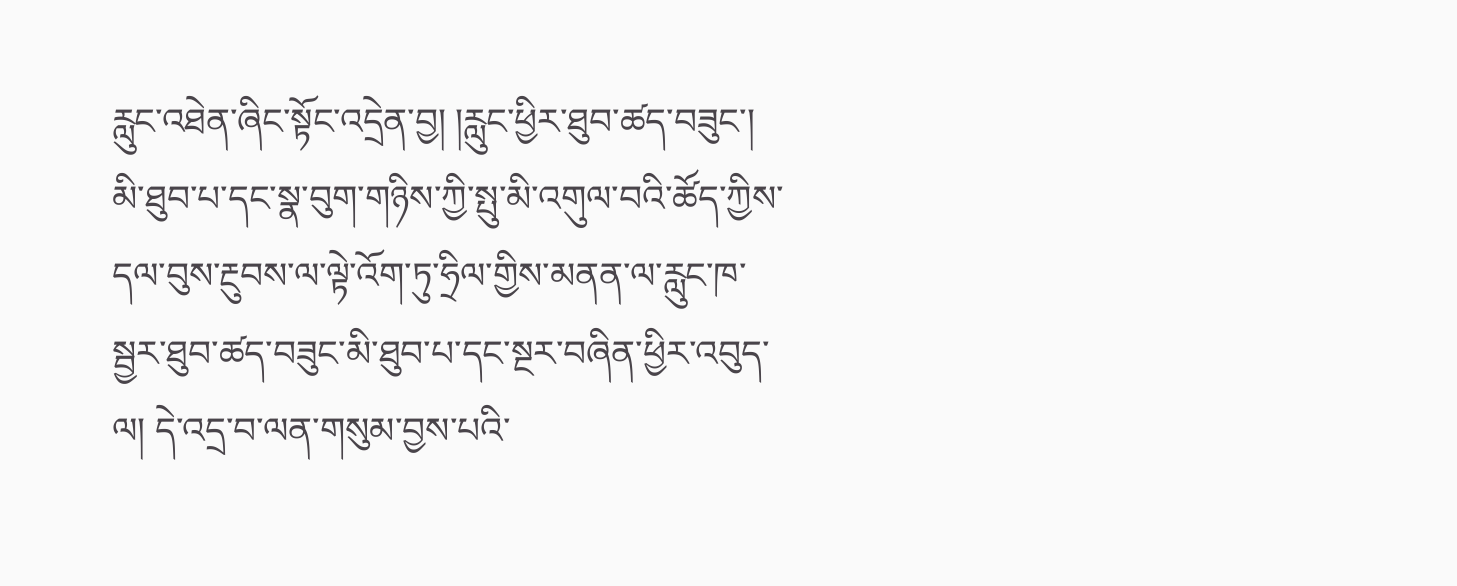རླུང་འཐེན་ཞིང་སྟོང་འདྲེན་བྱ། །རླུང་ཕྱིར་ཐུབ་ཚད་བཟུང་། མི་ཐུབ་པ་དང་སྣ་བུག་གཉིས་ཀྱི་སྤུ་མི་འགུལ་བའི་ཚོད་ཀྱིས་དལ་བུས་རྔུབས་ལ་ལྟེ་འོག་ཏུ་ཧྲིལ་གྱིས་མནན་ལ་རླུང་ཁ་སྦྱར་ཐུབ་ཚད་བཟུང་མི་ཐུབ་པ་དང་སྔར་བཞིན་ཕྱིར་འབུད་ལ། དེ་འདྲ་བ་ལན་གསུམ་བྱས་པའི་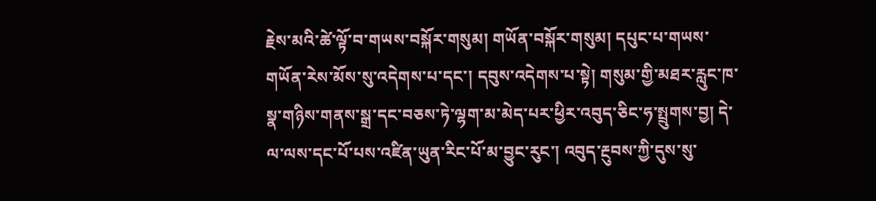རྗེས་མའི་ཚེ་ལྟོ་བ་གཡས་བསྐོར་གསུམ། གཡོན་བསྐོར་གསུམ། དཔུང་པ་གཡས་གཡོན་རེས་མོས་སུ་འདེགས་པ་དང་། དབུས་འདེགས་པ་སྟེ། གསུམ་གྱི་མཐར་རླུང་ཁ་སྣ་གཉིས་གནས་སྒྲ་དང་བཅས་ཏེ་ལྷག་མ་མེད་པར་ཕྱིར་འབུད་ཅིང་ཧ་སྤྲུགས་བྱ། དེ་ལ་ལས་དང་པོ་པས་འཛིན་ཡུན་རིང་པོ་མ་བྱུང་རུང་། འབུད་རྔུབས་ཀྱི་དུས་སུ་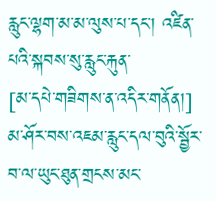རླུང་ལྷག་མ་མ་ལུས་པ་དང་། འཛིན་པའི་སྐབས་སུ་རླུང་རྐུན་
[མ་དཔེ་གཟིགས་ན་འདིར་གནོན།]
མ་ཤོར་བས་འཇམ་རླུང་དལ་བུའི་སྦྱོར་བ་ལ་ཡུང་ཐུན་གྲངས་མང་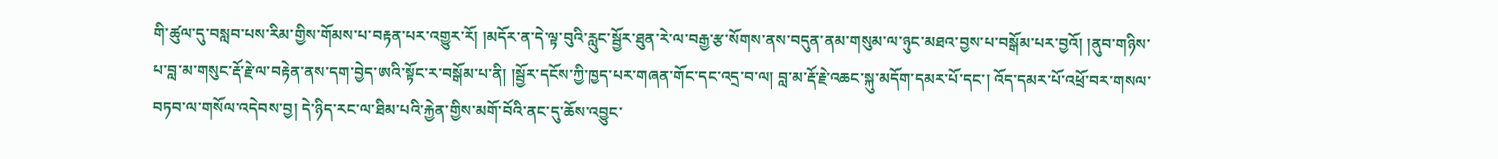གི་ཚུལ་དུ་བསླབ་པས་རིམ་གྱིས་གོམས་པ་བརྟན་པར་འགྱུར་རོ། །མདོར་ན་དེ་ལྟ་བུའི་རླུང་སྦྱོར་ཐུན་རེ་ལ་བརྒྱ་རྩ་སོགས་ནས་བདུན་ནམ་གསུམ་ལ་ཉུང་མཐའ་བྱས་པ་བསྒོམ་པར་བྱའོ། །ནུབ་གཉིས་པ་བླ་མ་གསུང་རྡོ་རྗེ་ལ་བརྟེན་ནས་དག་བྱེད་ཨའི་སྟོང་ར་བསྒོམ་པ་ནི། །སྦྱོར་དངོས་ཀྱི་ཁྱད་པར་གཞན་གོང་དང་འདྲ་བ་ལ། བླ་མ་རྡོ་རྗེ་འཆང་སྐུ་མདོག་དམར་པོ་དང་། འོད་དམར་པོ་འཕྲོ་བར་གསལ་བཏབ་ལ་གསོལ་འདེབས་བྱ། དེ་ཉིད་རང་ལ་ཐིམ་པའི་རྐྱེན་གྱིས་མགོ་བོའི་ནང་དུ་ཆོས་འབྱུང་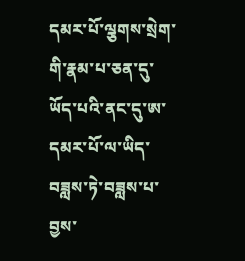དམར་པོ་ལྕགས་སྲེག་གི་རྣམ་པ་ཅན་དུ་ཡོད་པའི་ནང་དུ་ཨ་དམར་པོ་ལ་ཡིད་བཟླས་ཏེ་བཟླས་པ་བྱས་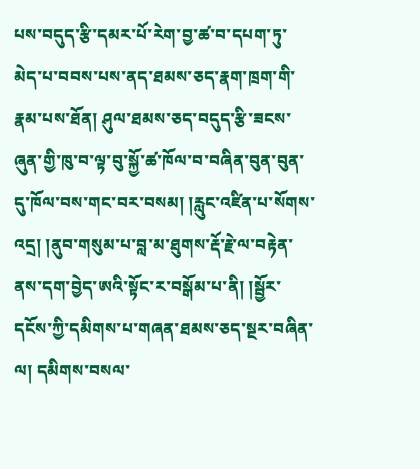པས་བདུད་རྩི་དམར་པོ་རེག་བྱ་ཚ་བ་དཔག་ཏུ་མེད་པ་བབས་པས་ནད་ཐམས་ཅད་རྣག་ཁྲག་གི་རྣམ་པས་ཐོན། ཤུལ་ཐམས་ཅད་བདུད་རྩི་ཟངས་ཞུན་གྱི་ཁུ་བ་ལྟ་བུ་སྐྱོ་ཚ་ཁོལ་བ་བཞིན་བུན་བུན་དུ་ཁོལ་བས་གང་བར་བསམ། །རླུང་འཛིན་པ་སོགས་འདྲ། །ནུབ་གསུམ་པ་བླ་མ་ཐུགས་རྡོ་རྗེ་ལ་བརྟེན་ནས་དག་བྱེད་ཨའི་སྟོང་ར་བསྒོམ་པ་ནི། །སྦྱོར་དངོས་ཀྱི་དམིགས་པ་གཞན་ཐམས་ཅད་སྔར་བཞིན་ལ། དམིགས་བསལ་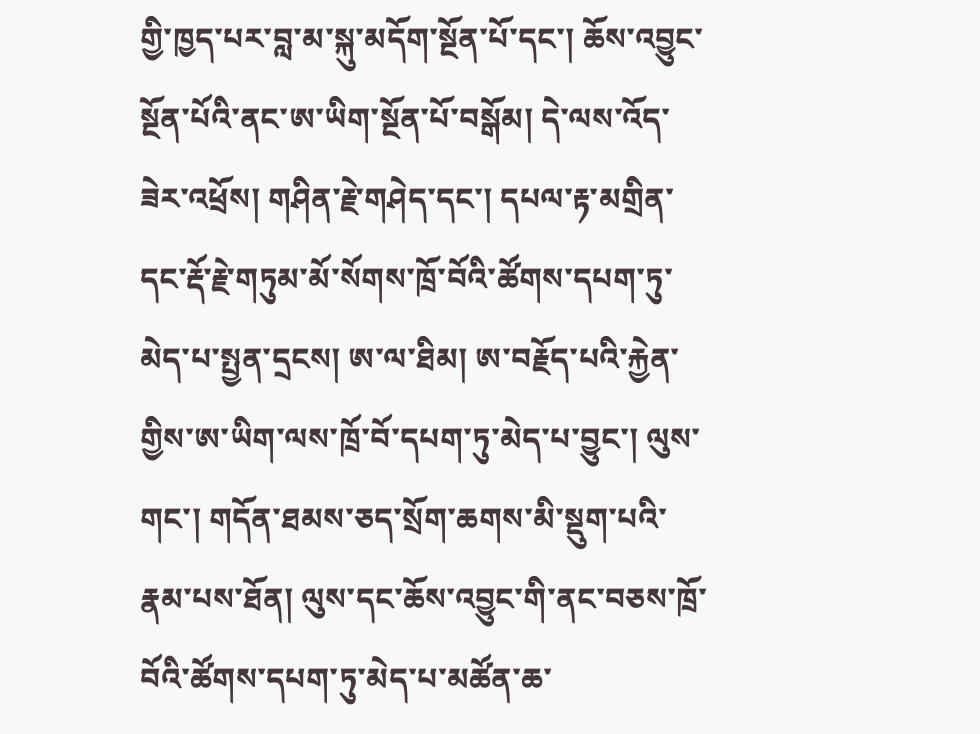གྱི་ཁྱད་པར་བླ་མ་སྐུ་མདོག་སྔོན་པོ་དང་། ཆོས་འབྱུང་སྔོན་པོའི་ནང་ཨ་ཡིག་སྔོན་པོ་བསྒོམ། དེ་ལས་འོད་ཟེར་འཕྲོས། གཤིན་རྗེ་གཤེད་དང་། དཔལ་རྟ་མགྲིན་དང་རྡོ་རྗེ་གཏུམ་མོ་སོགས་ཁྲོ་བོའི་ཚོགས་དཔག་ཏུ་མེད་པ་སྤྱན་དྲངས། ཨ་ལ་ཐིམ། ཨ་བརྗོད་པའི་རྐྱེན་གྱིས་ཨ་ཡིག་ལས་ཁྲོ་བོ་དཔག་ཏུ་མེད་པ་བྱུང་། ལུས་གང་། གདོན་ཐམས་ཅད་སྲོག་ཆགས་མི་སྡུག་པའི་རྣམ་པས་ཐོན། ལུས་དང་ཆོས་འབྱུང་གི་ནང་བཅས་ཁྲོ་བོའི་ཚོགས་དཔག་ཏུ་མེད་པ་མཚོན་ཆ་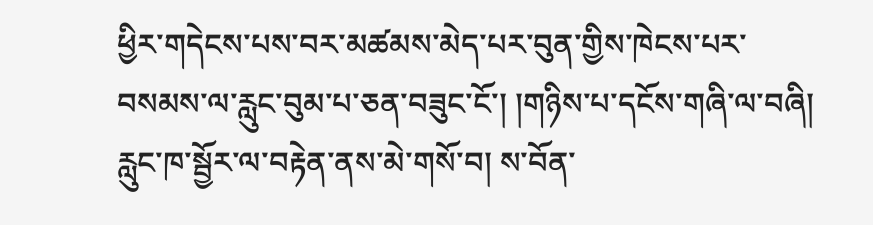ཕྱིར་གདེངས་པས་བར་མཚམས་མེད་པར་བུན་གྱིས་ཁེངས་པར་བསམས་ལ་རླུང་བུམ་པ་ཅན་བཟུང་ངོ་། །གཉིས་པ་དངོས་གཞི་ལ་བཞི། རླུང་ཁ་སྦྱོར་ལ་བརྟེན་ནས་མེ་གསོ་བ། ས་བོན་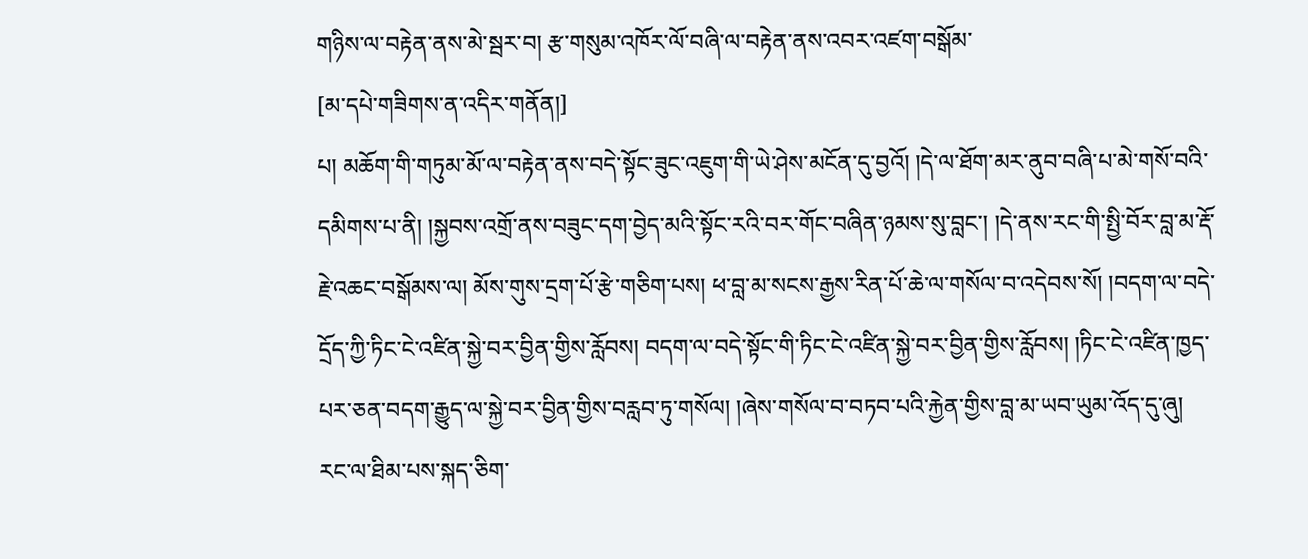གཉིས་ལ་བརྟེན་ནས་མེ་སྦར་བ། རྩ་གསུམ་འཁོར་ལོ་བཞི་ལ་བརྟེན་ནས་འབར་འཛག་བསྒོམ་
[མ་དཔེ་གཟིགས་ན་འདིར་གནོན།]
པ། མཆོག་གི་གཏུམ་མོ་ལ་བརྟེན་ནས་བདེ་སྟོང་ཟུང་འཇུག་གི་ཡེ་ཤེས་མངོན་དུ་བྱའོ། །དེ་ལ་ཐོག་མར་ནུབ་བཞི་པ་མེ་གསོ་བའི་དམིགས་པ་ནི། །སྐྱབས་འགྲོ་ནས་བཟུང་དག་བྱེད་མའི་སྟོང་རའི་བར་གོང་བཞིན་ཉམས་སུ་བླང་། །དེ་ནས་རང་གི་སྤྱི་བོར་བླ་མ་རྡོ་རྗེ་འཆང་བསྒོམས་ལ། མོས་གུས་དྲག་པོ་རྩེ་གཅིག་པས། ཕ་བླ་མ་སངས་རྒྱས་རིན་པོ་ཆེ་ལ་གསོལ་བ་འདེབས་སོ། །བདག་ལ་བདེ་དྲོད་ཀྱི་ཏིང་ངེ་འཛིན་སྐྱེ་བར་བྱིན་གྱིས་རློབས། བདག་ལ་བདེ་སྟོང་གི་ཏིང་ངེ་འཛིན་སྐྱེ་བར་བྱིན་གྱིས་རློབས། །ཏིང་ངེ་འཛིན་ཁྱད་པར་ཅན་བདག་རྒྱུད་ལ་སྐྱེ་བར་བྱིན་གྱིས་བརླབ་ཏུ་གསོལ། །ཞེས་གསོལ་བ་བཏབ་པའི་རྐྱེན་གྱིས་བླ་མ་ཡབ་ཡུམ་འོད་དུ་ཞུ། རང་ལ་ཐིམ་པས་སྐད་ཅིག་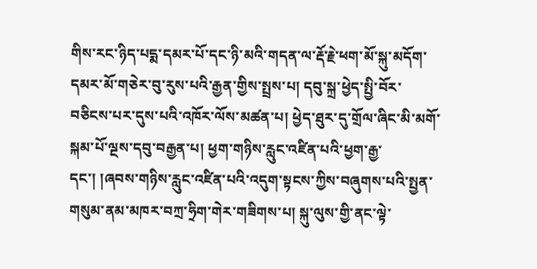གིས་རང་ཉིད་པདྨ་དམར་པོ་དང་ཉི་མའི་གདན་ལ་རྡོ་རྗེ་ཕག་མོ་སྐུ་མདོག་དམར་མོ་གཅེར་བུ་རུས་པའི་རྒྱན་གྱིས་སྤྲས་པ། དབུ་སྐྲ་ཕྱེད་སྤྱི་བོར་བཅིངས་པར་དུས་པའི་འཁོར་ལོས་མཚན་པ། ཕྱེད་ཐུར་དུ་གྲོལ་ཞིང་མི་མགོ་སྐམ་པོ་ལྔས་དབུ་བརྒྱན་པ། ཕྱག་གཉིས་རླུང་འཛིན་པའི་ཕྱག་རྒྱ་དང་། །ཞབས་གཉིས་རླུང་འཛིན་པའི་འདུག་སྟངས་ཀྱིས་བཞུགས་པའི་སྤྱན་གསུམ་ནམ་མཁར་བཀྲ་ཧྲིག་གེར་གཟིགས་པ། སྐུ་ལུས་གྱི་ནང་ལྟེ་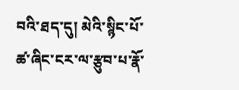བའི་ཐད་དུ། མེའི་སྙིང་པོ་ཚ་ཞིང་ངར་ལ་རྩུབ་པ་རྣོ་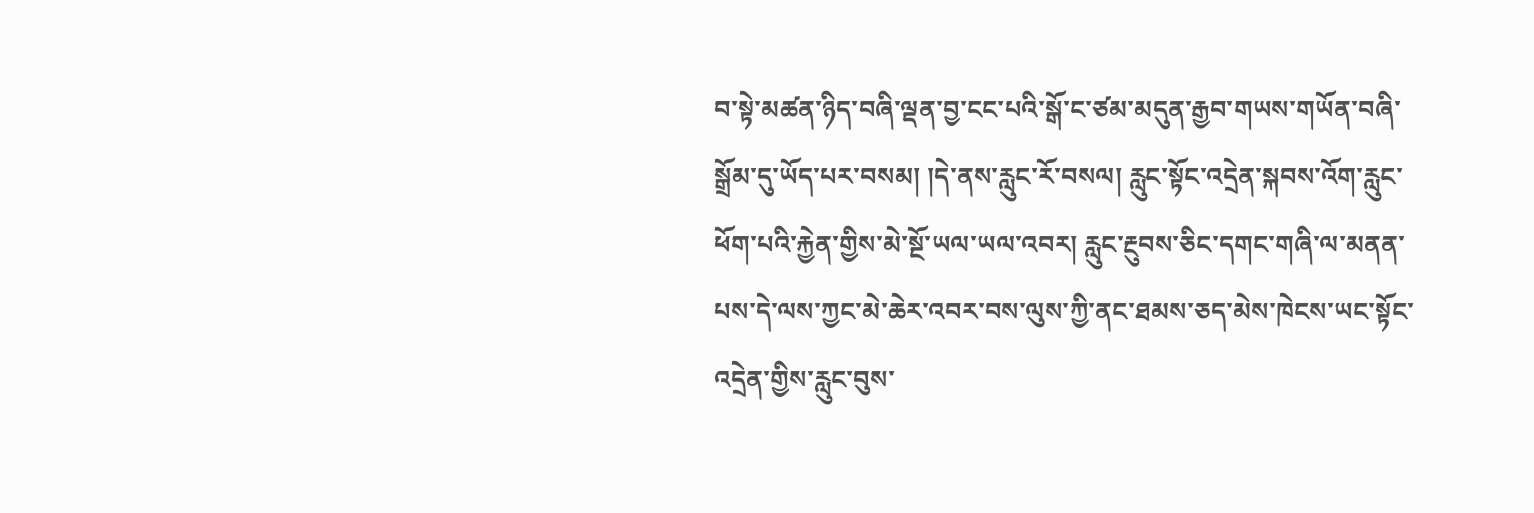བ་སྟེ་མཚན་ཉིད་བཞི་ལྡན་བྱ་ངང་པའི་སྒོ་ང་ཙམ་མདུན་རྒྱབ་གཡས་གཡོན་བཞི་སྒྲོམ་དུ་ཡོད་པར་བསམ། །དེ་ནས་རླུང་རོ་བསལ། རླུང་སྟོང་འདྲེན་སྐབས་འོག་རླུང་ཕོག་པའི་རྐྱེན་གྱིས་མེ་སྔོ་ཡལ་ཡལ་འབར། རླུང་རྔུབས་ཅིང་དགང་གཞི་ལ་མནན་པས་དེ་ལས་ཀྱང་མེ་ཆེར་འབར་བས་ལུས་ཀྱི་ནང་ཐམས་ཅད་མེས་ཁེངས་ཡང་སྟོང་འདྲེན་གྱིས་རླུང་བུས་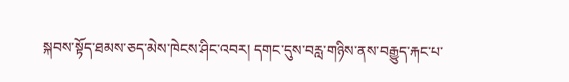སྐབས་སྟོད་ཐམས་ཅད་མེས་ཁེངས་ཤིང་འབར། དགང་དུས་བརླ་གཉིས་ནས་བརྒྱུད་རྐང་པ་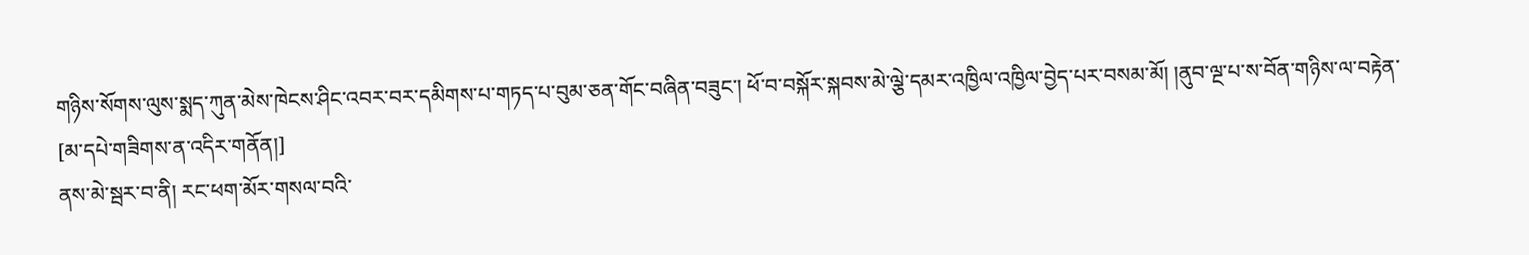གཉིས་སོགས་ལུས་སྨད་ཀུན་མེས་ཁེངས་ཤིང་འབར་བར་དམིགས་པ་གཏད་པ་བུམ་ཅན་གོང་བཞིན་བཟུང་། ཕོ་བ་བསྐོར་སྐབས་མེ་ལྕེ་དམར་འཁྱིལ་འཁྱིལ་བྱེད་པར་བསམ་མོ། །ནུབ་ལྔ་པ་ས་བོན་གཉིས་ལ་བརྟེན་
[མ་དཔེ་གཟིགས་ན་འདིར་གནོན།]
ནས་མེ་སྦར་བ་ནི། རང་ཕག་མོར་གསལ་བའི་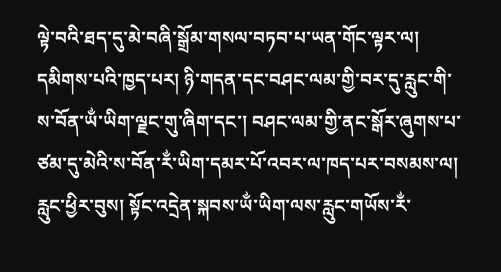ལྟེ་བའི་ཐད་དུ་མེ་བཞི་སྒྲོམ་གསལ་བཏབ་པ་ཡན་གོང་ལྟར་ལ། དམིགས་པའི་ཁྱད་པར། ཉི་གདན་དང་བཤང་ལམ་གྱི་བར་དུ་རླུང་གི་ས་བོན་ཡྂ་ཡིག་ལྗང་གུ་ཞིག་དང་། བཤང་ལམ་གྱི་ནང་སྒོར་ཞུགས་པ་ཙམ་དུ་མེའི་ས་བོན་རྂ་ཡིག་དམར་པོ་འབར་ལ་ཁད་པར་བསམས་ལ། རླུང་ཕྱིར་བུས། སྟོང་འདྲེན་སྐབས་ཡྂ་ཡིག་ལས་རླུང་གཡོས་རྂ་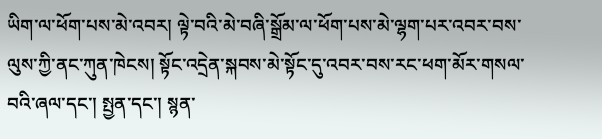ཡིག་ལ་ཕོག་པས་མེ་འབར། ལྟེ་བའི་མེ་བཞི་སྒྲོམ་ལ་ཕོག་པས་མེ་ལྷག་པར་འབར་བས་ལུས་ཀྱི་ནང་ཀུན་ཁེངས། སྟོང་འདྲེན་སྐབས་མེ་སྟོང་དུ་འབར་བས་རང་ཕག་མོར་གསལ་བའི་ཞལ་དང་། སྤྱན་དང་། སྙན་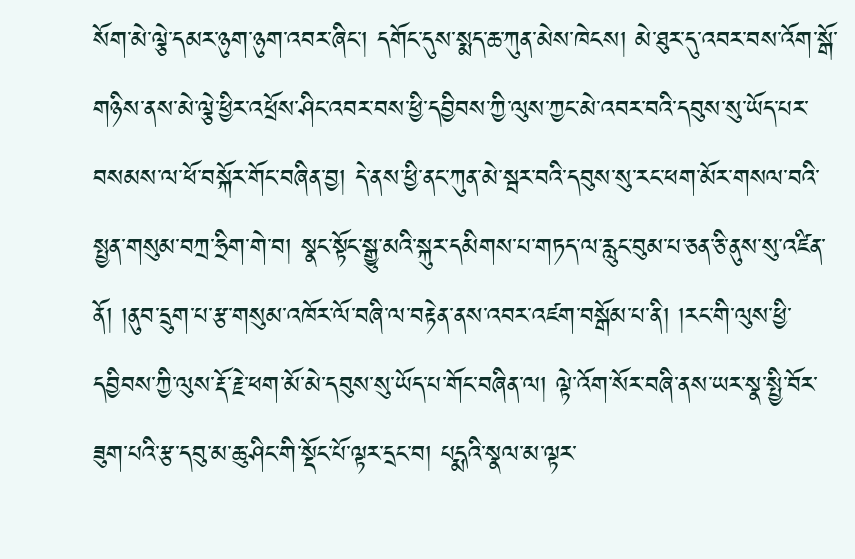སོག་མེ་ལྕེ་དམར་ཉུག་ཉུག་འབར་ཞིང་། དགོང་དུས་སྨད་ཆ་ཀུན་མེས་ཁེངས། མེ་ཐུར་དུ་འབར་བས་འོག་སྒོ་གཉིས་ནས་མེ་ལྕེ་ཕྱིར་འཕྲོས་ཤིང་འབར་བས་ཕྱི་དབྱིབས་ཀྱི་ལུས་ཀྱང་མེ་འབར་བའི་དབུས་སུ་ཡོད་པར་བསམས་ལ་ཕོ་བསྐོར་གོང་བཞིན་བྱ། དེ་ནས་ཕྱི་ནང་ཀུན་མེ་སྦར་བའི་དབུས་སུ་རང་ཕག་མོར་གསལ་བའི་སྤྱན་གསུམ་བཀྲ་ཧྲིག་གེ་བ། སྣང་སྟོང་སྒྱུ་མའི་སྐུར་དམིགས་པ་གཏད་ལ་རླུང་བུམ་པ་ཅན་ཅི་ནུས་སུ་འཛིན་ནོ། །ནུབ་དྲུག་པ་རྩ་གསུམ་འཁོར་ལོ་བཞི་ལ་བརྟེན་ནས་འབར་འཛག་བསྒོམ་པ་ནི། །རང་གི་ལུས་ཕྱི་དབྱིབས་ཀྱི་ལུས་རྡོ་རྗེ་ཕག་མོ་མེ་དབུས་སུ་ཡོད་པ་གོང་བཞིན་ལ། ལྟེ་འོག་སོར་བཞི་ནས་ཡར་སྣ་སྤྱི་བོར་ཟུག་པའི་རྩ་དབུ་མ་ཆུ་ཤིང་གི་སྡོང་པོ་ལྟར་དྲང་བ། པདྨའི་སྣལ་མ་ལྟར་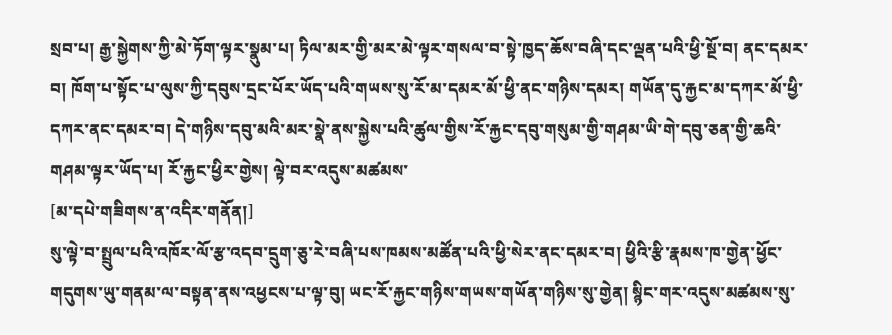སྲབ་པ། རྒྱ་སྐྱེགས་ཀྱི་མེ་ཏོག་ལྟར་སྣུམ་པ། ཏིལ་མར་གྱི་མར་མེ་ལྟར་གསལ་བ་སྟེ་ཁྱད་ཆོས་བཞི་དང་ལྡན་པའི་ཕྱི་སྔོ་བ། ནང་དམར་བ། ཁོག་པ་སྟོང་པ་ལུས་ཀྱི་དབུས་དྲང་པོར་ཡོད་པའི་གཡས་སུ་རོ་མ་དམར་མོ་ཕྱི་ནང་གཉིས་དམར། གཡོན་དུ་རྐྱང་མ་དཀར་མོ་ཕྱི་དཀར་ནང་དམར་བ། དེ་གཉིས་དབུ་མའི་མར་སྣེ་ནས་སྐྱེས་པའི་ཚུལ་གྱིས་རོ་རྐྱང་དབུ་གསུམ་གྱི་གཤམ་ཡི་གེ་དབུ་ཅན་གྱི་ཆའི་གཤམ་ལྟར་ཡོད་པ། རོ་རྐྱང་ཕྱིར་གྱེས། ལྟེ་བར་འདུས་མཚམས་
[མ་དཔེ་གཟིགས་ན་འདིར་གནོན།]
སུ་ལྟེ་བ་སྤྲུལ་པའི་འཁོར་ལོ་རྩ་འདབ་དྲུག་ཅུ་རེ་བཞི་པས་ཁམས་མཚོན་པའི་ཕྱི་སེར་ནང་དམར་བ། ཕྱིའི་རྩི་རྣམས་ཁ་གྱེན་ཕྱོང་གདུགས་ཡུ་གནམ་ལ་བསྟན་ནས་འཕྱངས་པ་ལྟ་བུ། ཡང་རོ་རྐྱང་གཉིས་གཡས་གཡོན་གཉིས་སུ་གྱེན། སྙིང་གར་འདུས་མཚམས་སུ་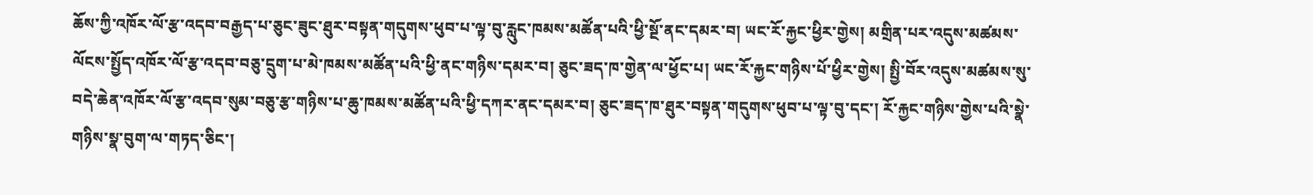ཆོས་ཀྱི་འཁོར་ལོ་རྩ་འདབ་བརྒྱད་པ་ཅུང་ཟུང་ཐུར་བསྟན་གདུགས་ཕུབ་པ་ལྟ་བུ་རླུང་ཁམས་མཚོན་པའི་ཕྱི་སྔོ་ནང་དམར་བ། ཡང་རོ་རྐྱང་ཕྱིར་གྱེས། མགྲིན་པར་འདུས་མཚམས་ལོངས་སྤྱོད་འཁོར་ལོ་རྩ་འདབ་བཅུ་དྲུག་པ་མེ་ཁམས་མཚོན་པའི་ཕྱི་ནང་གཉིས་དམར་བ། ཅུང་ཟད་ཁ་གྱེན་ལ་ཕྱོང་པ། ཡང་རོ་རྐྱང་གཉིས་པོ་ཕྱིར་གྱེས། སྤྱི་བོར་འདུས་མཚམས་སུ་བདེ་ཆེན་འཁོར་ལོ་རྩ་འདབ་སུམ་བཅུ་རྩ་གཉིས་པ་ཆུ་ཁམས་མཚོན་པའི་ཕྱི་དཀར་ནང་དམར་བ། ཅུང་ཟད་ཁ་ཐུར་བསྟན་གདུགས་ཕུབ་པ་ལྟ་བུ་དང་། རོ་རྐྱང་གཉིས་གྱེས་པའི་སྣེ་གཉིས་སྣ་བུག་ལ་གཏད་ཅིང་།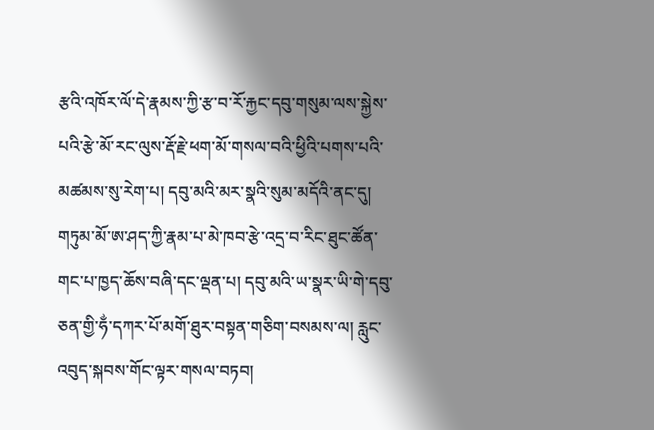རྩའི་འཁོར་ལོ་དེ་རྣམས་ཀྱི་རྩ་བ་རོ་རྐྱང་དབུ་གསུམ་ལས་སྐྱེས་པའི་རྩེ་མོ་རང་ལུས་རྡོ་རྗེ་ཕག་མོ་གསལ་བའི་ཕྱིའི་པགས་པའི་མཚམས་སུ་རེག་པ། དབུ་མའི་མར་སྣའི་སུམ་མདོའི་ནང་དུ། གཏུམ་མོ་ཨ་ཤད་ཀྱི་རྣམ་པ་མེ་ཁབ་རྩེ་འདྲ་བ་རིང་ཐུང་ཚོན་གང་པ་ཁྱད་ཆོས་བཞི་དང་ལྡན་པ། དབུ་མའི་ཡ་སྣར་ཡི་གེ་དབུ་ཅན་གྱི་ཧྂ་དཀར་པོ་མགོ་ཐུར་བསྟན་གཅིག་བསམས་ལ། རླུང་འབུད་སྐབས་གོང་ལྟར་གསལ་བཏབ།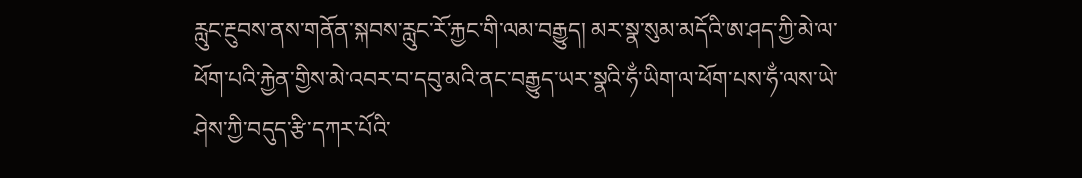རླུང་རྔུབས་ནས་གནོན་སྐབས་རླུང་རོ་རྐྱང་གི་ལམ་བརྒྱུད། མར་སྣ་སུམ་མདོའི་ཨ་ཤད་ཀྱི་མེ་ལ་ཕོག་པའི་རྐྱེན་གྱིས་མེ་འབར་བ་དབུ་མའི་ནང་བརྒྱུད་ཡར་སྣའི་ཧྂ་ཡིག་ལ་ཕོག་པས་ཧྂ་ལས་ཡེ་ཤེས་ཀྱི་བདུད་རྩི་དཀར་པོའི་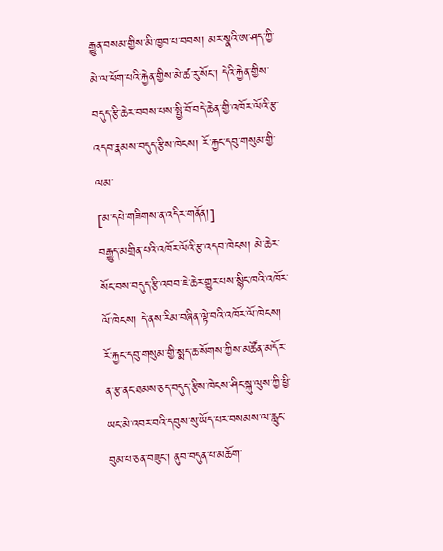རྒྱུན་བསམ་གྱིས་མི་ཁྱབ་པ་བབས། མར་སྣའི་ཨ་ཤད་ཀྱི་མེ་ལ་ཕོག་པའི་རྐྱེན་གྱིས་མེ་ཚ་རུ་སོང་། དེའི་རྐྱེན་གྱིས་བདུད་རྩི་ཆེར་བབས་པས་སྤྱི་བོ་བདེ་ཆེན་གྱི་འཁོར་ལོའི་རྩ་འདབ་རྣམས་བདུད་རྩིས་ཁེངས། རོ་རྐྱང་དབུ་གསུམ་གྱི་ལམ་
[མ་དཔེ་གཟིགས་ན་འདིར་གནོན།]
བརྒྱུད་མགྲིན་པའི་འཁོར་ལོའི་རྩ་འདབ་ཁེངས། མེ་ཆེར་སོང་བས་བདུད་རྩི་འབབ་ཇེ་ཆེར་གྱུར་པས་སྙིང་ཁའི་འཁོར་ལོ་ཁེངས། དེ་ནས་རིམ་བཞིན་ལྟེ་བའི་འཁོར་ལོ་ཁེངས། རོ་རྐྱང་དབུ་གསུམ་གྱི་སྨད་ཆ་སོགས་ཀྱིས་མཚོན་མདོར་ན་རྩ་ནང་ཐམས་ཅད་བདུད་རྩིས་ཁེངས་ཤིང་སྐུ་ལུས་ཀྱི་ཕྱི་ཡང་མེ་འབར་བའི་དབུས་སུ་ཡོད་པར་བསམས་ལ་རླུང་བུམ་པ་ཅན་བཟུང་། ནུབ་བདུན་པ་མཆོག་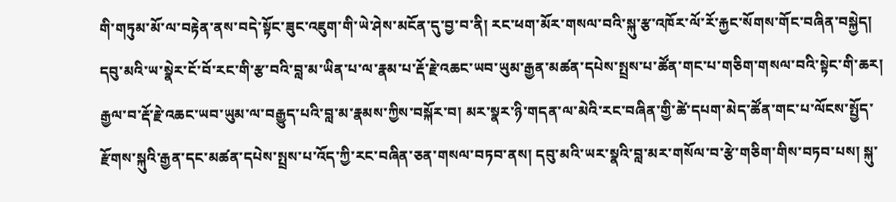གི་གཏུམ་མོ་ལ་བརྟེན་ནས་བདེ་སྟོང་ཟུང་འཇུག་གི་ཡེ་ཤེས་མངོན་དུ་བྱ་བ་ནི། རང་ཕག་མོར་གསལ་བའི་སྐུ་རྩ་འཁོར་ལོ་རོ་རྐྱང་སོགས་གོང་བཞིན་བསྐྱེད། དབུ་མའི་ཡ་སྣེར་ངོ་བོ་རང་གི་རྩ་བའི་བླ་མ་ཡིན་པ་ལ་རྣམ་པ་རྡོ་རྗེ་འཆང་ཡབ་ཡུམ་རྒྱན་མཚན་དཔེས་སྤྲས་པ་ཚོན་གང་པ་གཅིག་གསལ་བའི་སྟེང་གི་ཆར། རྒྱལ་བ་རྡོ་རྗེ་འཆང་ཡབ་ཡུམ་ལ་བརྒྱུད་པའི་བླ་མ་རྣམས་ཀྱིས་བསྐོར་བ། མར་སྣར་ཉི་གདན་ལ་མེའི་རང་བཞིན་གྱི་ཚེ་དཔག་མེད་ཚོན་གང་པ་ལོངས་སྤྱོད་རྫོགས་སྐུའི་རྒྱན་དང་མཚན་དཔེས་སྤྲས་པ་འོད་ཀྱི་རང་བཞིན་ཅན་གསལ་བཏབ་ནས། དབུ་མའི་ཡར་སྣའི་བླ་མར་གསོལ་བ་རྩེ་གཅིག་གིས་བཏབ་པས། སྐུ་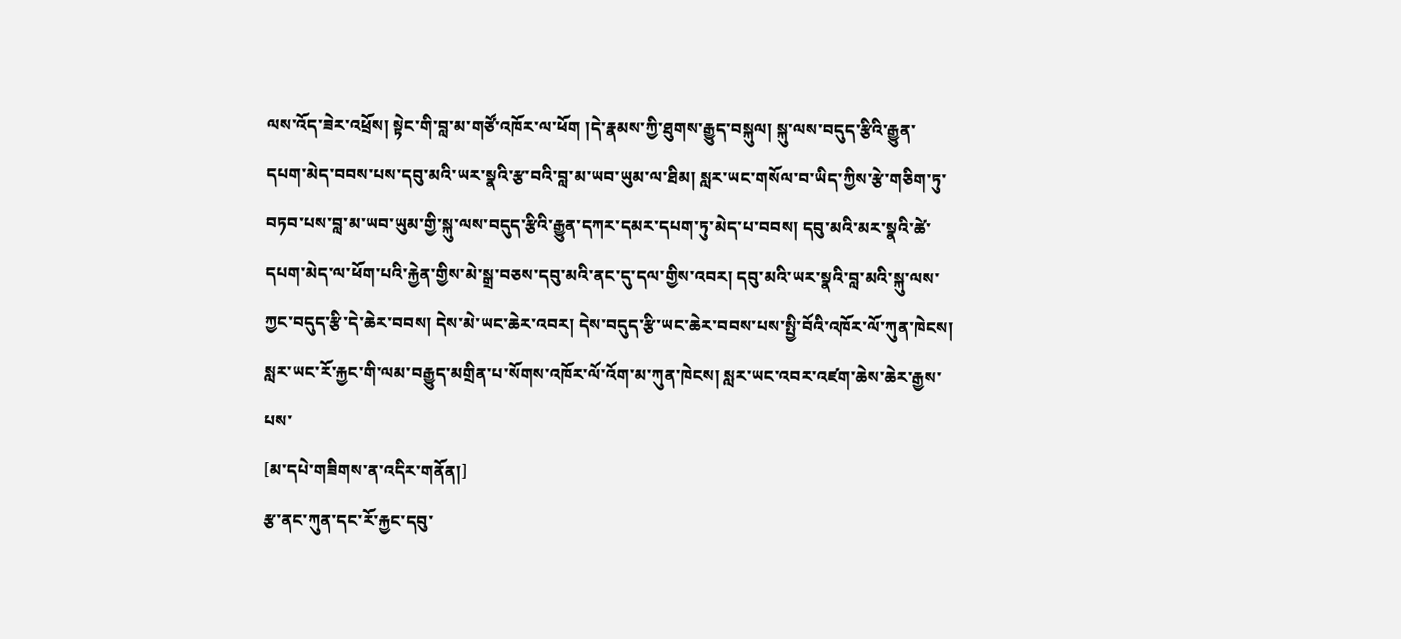ལས་འོད་ཟེར་འཕྲོས། སྟེང་གི་བླ་མ་གཙོ་འཁོར་ལ་ཕོག །དེ་རྣམས་ཀྱི་ཐུགས་རྒྱུད་བསྐུལ། སྐུ་ལས་བདུད་རྩིའི་རྒྱུན་དཔག་མེད་བབས་པས་དབུ་མའི་ཡར་སྣའི་རྩ་བའི་བླ་མ་ཡབ་ཡུམ་ལ་ཐིམ། སླར་ཡང་གསོལ་བ་ཡིད་ཀྱིས་རྩེ་གཅིག་ཏུ་བཏབ་པས་བླ་མ་ཡབ་ཡུམ་གྱི་སྐུ་ལས་བདུད་རྩིའི་རྒྱུན་དཀར་དམར་དཔག་ཏུ་མེད་པ་བབས། དབུ་མའི་མར་སྣའི་ཚེ་དཔག་མེད་ལ་ཕོག་པའི་རྐྱེན་གྱིས་མེ་སྒྲ་བཅས་དབུ་མའི་ནང་དུ་དལ་གྱིས་འབར། དབུ་མའི་ཡར་སྣའི་བླ་མའི་སྐུ་ལས་ཀྱང་བདུད་རྩི་དེ་ཆེར་བབས། དེས་མེ་ཡང་ཆེར་འབར། དེས་བདུད་རྩི་ཡང་ཆེར་བབས་པས་སྤྱི་བོའི་འཁོར་ལོ་ཀུན་ཁེངས། སླར་ཡང་རོ་རྐྱང་གི་ལམ་བརྒྱུད་མགྲིན་པ་སོགས་འཁོར་ལོ་འོག་མ་ཀུན་ཁེངས། སླར་ཡང་འབར་འཛག་ཆེས་ཆེར་རྒྱས་པས་
[མ་དཔེ་གཟིགས་ན་འདིར་གནོན།]
རྩ་ནང་ཀུན་དང་རོ་རྐྱང་དབུ་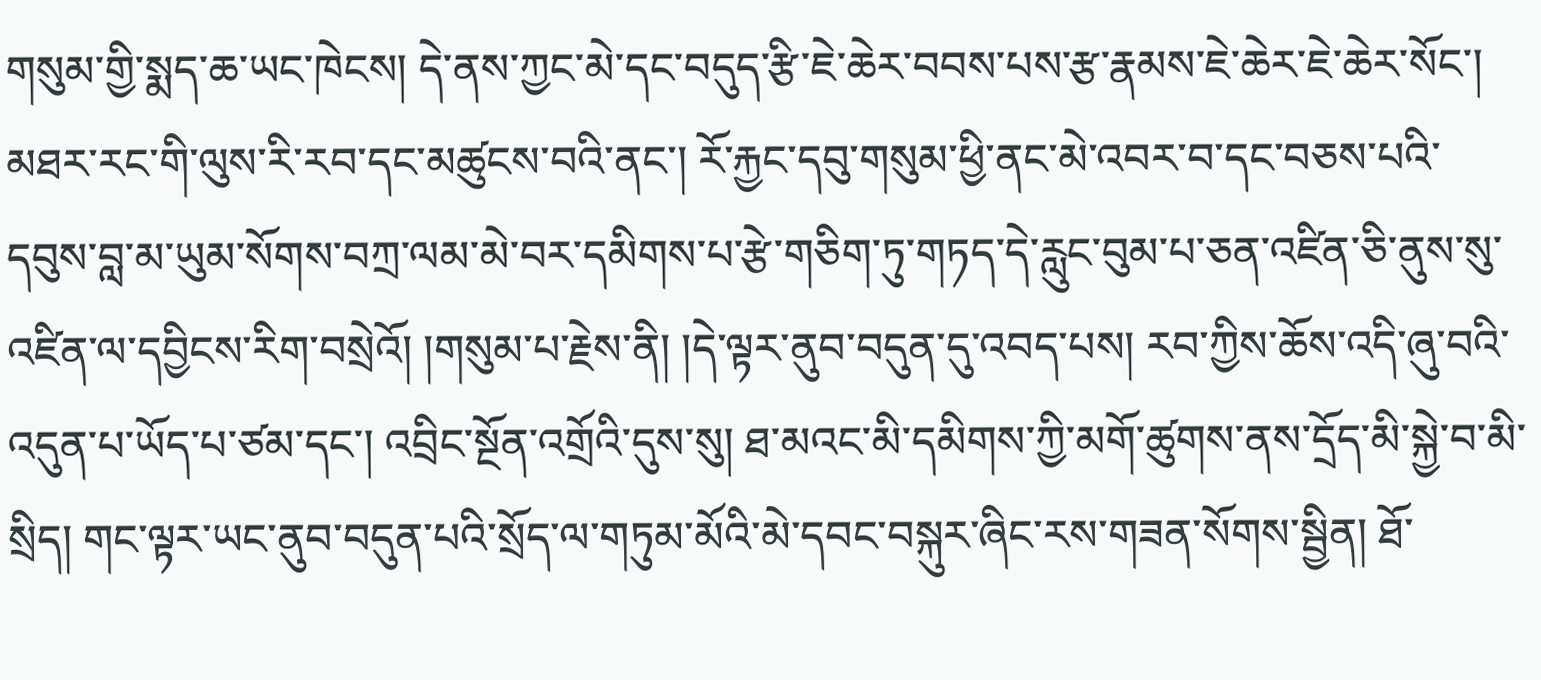གསུམ་གྱི་སྨད་ཆ་ཡང་ཁེངས། དེ་ནས་ཀྱང་མེ་དང་བདུད་རྩི་ཇེ་ཆེར་བབས་པས་རྩ་རྣམས་ཇེ་ཆེར་ཇེ་ཆེར་སོང་། མཐར་རང་གི་ལུས་རི་རབ་དང་མཚུངས་བའི་ནང་། རོ་རྐྱང་དབུ་གསུམ་ཕྱི་ནང་མེ་འབར་བ་དང་བཅས་པའི་དབུས་བླ་མ་ཡུམ་སོགས་བཀྲ་ལམ་མེ་བར་དམིགས་པ་རྩེ་གཅིག་ཏུ་གཏད་དེ་རླུང་བུམ་པ་ཅན་འཛིན་ཅི་ནུས་སུ་འཛིན་ལ་དབྱིངས་རིག་བསྲེའོ། །གསུམ་པ་རྗེས་ནི། །དེ་ལྟར་ནུབ་བདུན་དུ་འབད་པས། རབ་ཀྱིས་ཆོས་འདི་ཞུ་བའི་འདུན་པ་ཡོད་པ་ཙམ་དང་། འབྲིང་སྔོན་འགྲོའི་དུས་སུ། ཐ་མའང་མི་དམིགས་ཀྱི་མགོ་ཚུགས་ནས་དྲོད་མི་སྐྱེ་བ་མི་སྲིད། གང་ལྟར་ཡང་ནུབ་བདུན་པའི་སྲོད་ལ་གཏུམ་མོའི་མེ་དབང་བསྐུར་ཞིང་རས་གཟན་སོགས་སྦྱིན། ཐོ་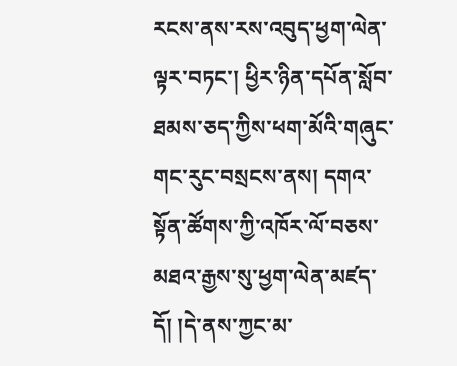རངས་ནས་རས་འབུད་ཕྱག་ལེན་ལྟར་བཏང་། ཕྱིར་ཉིན་དཔོན་སློབ་ཐམས་ཅད་ཀྱིས་ཕག་མོའི་གཞུང་གང་རུང་བསྲངས་ནས། དགའ་སྟོན་ཚོགས་ཀྱི་འཁོར་ལོ་བཅས་མཐའ་རྒྱས་སུ་ཕྱག་ལེན་མཛད་དོ། །དེ་ནས་ཀྱང་མ་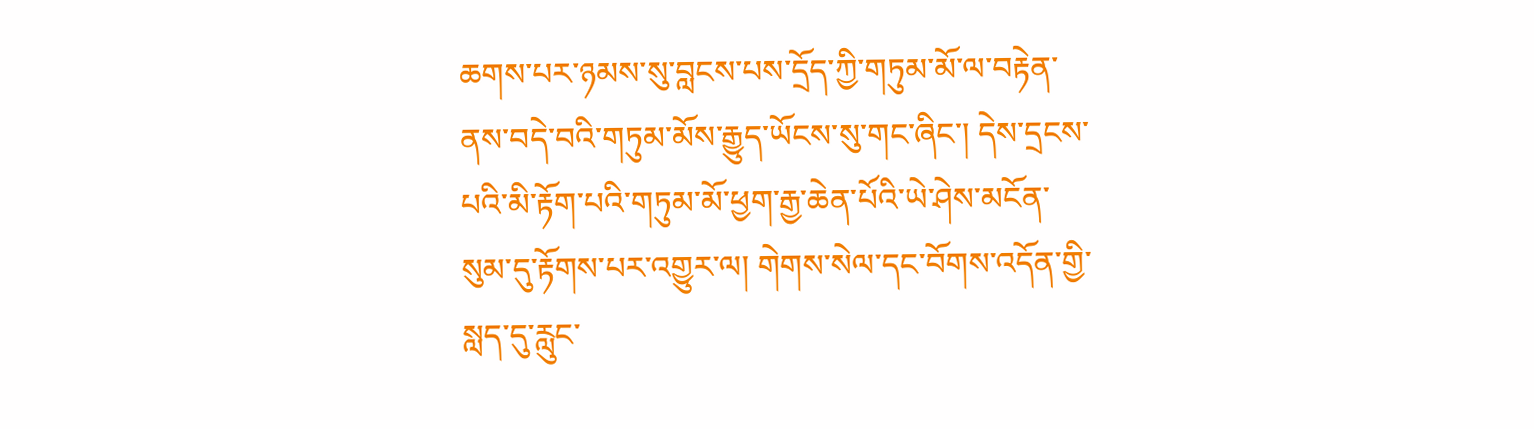ཆགས་པར་ཉམས་སུ་བླངས་པས་དྲོད་ཀྱི་གཏུམ་མོ་ལ་བརྟེན་ནས་བདེ་བའི་གཏུམ་མོས་རྒྱུད་ཡོངས་སུ་གང་ཞིང་། དེས་དྲངས་པའི་མི་རྟོག་པའི་གཏུམ་མོ་ཕྱག་རྒྱ་ཆེན་པོའི་ཡེ་ཤེས་མངོན་སུམ་དུ་རྟོགས་པར་འགྱུར་ལ། གེགས་སེལ་དང་བོགས་འདོན་གྱི་སླད་དུ་རླུང་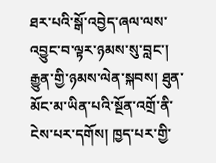ཐར་པའི་སྒོ་འབྱེད་ཞལ་ལས་འབྱུང་བ་ལྟར་ཉམས་སུ་བླང་། རྒྱུན་གྱི་ཉམས་ལེན་སྐབས། ཐུན་མོང་མ་ཡིན་པའི་སྔོན་འགྲོ་ནི་ངེས་པར་དགོས། ཁྱད་པར་གྱི་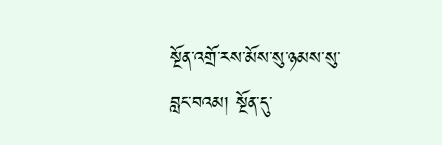སྔོན་འགྲོ་རས་མོས་སུ་ཉམས་སུ་བླང་བའམ། སྔོན་དུ་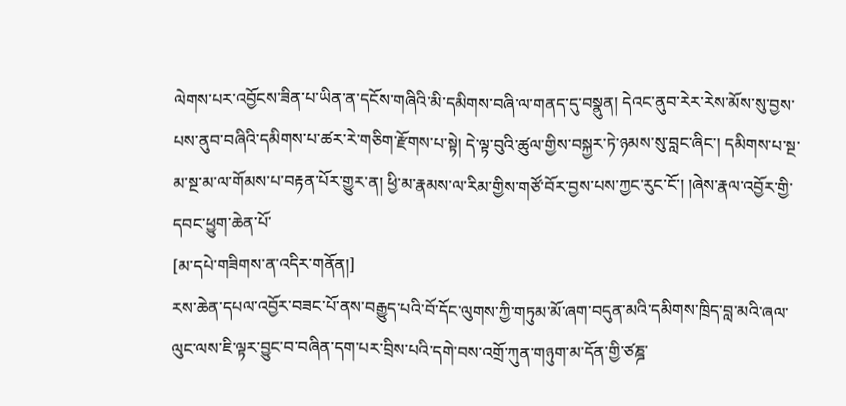ལེགས་པར་འབྱོངས་ཟིན་པ་ཡིན་ན་དངོས་གཞིའི་མི་དམིགས་བཞི་ལ་གནད་དུ་བསྣུན། དེའང་ནུབ་རེར་རེས་མོས་སུ་བྱས་པས་ནུབ་བཞིའི་དམིགས་པ་ཚར་རེ་གཅིག་རྫོགས་པ་སྟེ། དེ་ལྟ་བུའི་ཚུལ་གྱིས་བསྐྱར་ཏེ་ཉམས་སུ་བླང་ཞིང་། དམིགས་པ་སྔ་མ་སྔ་མ་ལ་གོམས་པ་བརྟན་པོར་གྱུར་ན། ཕྱི་མ་རྣམས་ལ་རིམ་གྱིས་གཙོ་བོར་བྱས་པས་ཀྱང་རུང་ངོ་། །ཞེས་རྣལ་འབྱོར་གྱི་དབང་ཕྱུག་ཆེན་པོ་
[མ་དཔེ་གཟིགས་ན་འདིར་གནོན།]
རས་ཆེན་དཔལ་འབྱོར་བཟང་པོ་ནས་བརྒྱུད་པའི་བོ་དོང་ལུགས་ཀྱི་གཏུམ་མོ་ཞག་བདུན་མའི་དམིགས་ཁྲིད་བླ་མའི་ཞལ་ལུང་ལས་ཇི་ལྟར་བྱུང་བ་བཞིན་དག་པར་བྲིས་པའི་དགེ་བས་འགྲོ་ཀུན་གཉུག་མ་དོན་གྱི་ཙཎྜ་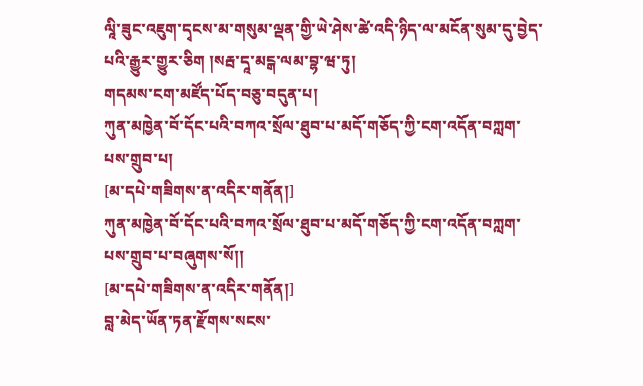ལཱི་ཟུང་འཇུག་དྭངས་མ་གསུམ་ལྡན་གྱི་ཡེ་ཤེས་ཚེ་འདི་ཉིད་ལ་མངོན་སུམ་དུ་བྱེད་པའི་རྒྱུར་གྱུར་ཅིག །སརྦ་དཱ་མངྒ་ལམ་བྷ་ཝ་ཏུ།
གདམས་ངག་མཛོད་པོད་བཅུ་བདུན་པ།
ཀུན་མཁྱེན་བོ་དོང་པའི་བཀའ་སྲོལ་ཐུབ་པ་མདོ་གཅོད་ཀྱི་ངག་འདོན་བཀླག་པས་གྲུབ་པ།
[མ་དཔེ་གཟིགས་ན་འདིར་གནོན།]
ཀུན་མཁྱེན་བོ་དོང་པའི་བཀའ་སྲོལ་ཐུབ་པ་མདོ་གཅོད་ཀྱི་ངག་འདོན་བཀླག་པས་གྲུབ་པ་བཞུགས་སོ།།
[མ་དཔེ་གཟིགས་ན་འདིར་གནོན།]
བླ་མེད་ཡོན་ཏན་རྫོགས་སངས་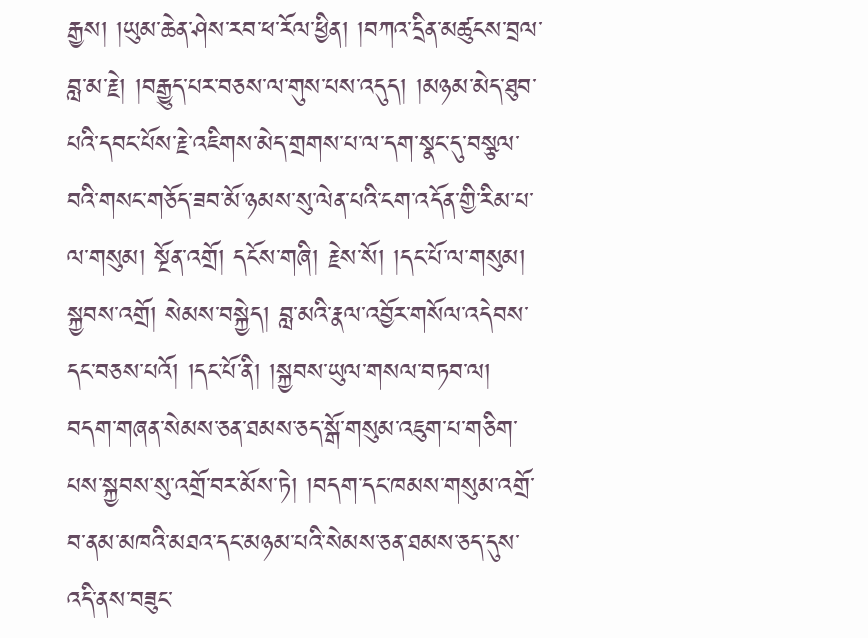རྒྱས། །ཡུམ་ཆེན་ཤེས་རབ་ཕ་རོལ་ཕྱིན། །བཀའ་དྲིན་མཚུངས་བྲལ་བླ་མ་རྗེ། །བརྒྱུད་པར་བཅས་ལ་གུས་པས་འདུད། །མཉམ་མེད་ཐུབ་པའི་དབང་པོས་རྗེ་འཇིགས་མེད་གྲགས་པ་ལ་དག་སྣང་དུ་བསྩལ་བའི་གསང་གཅོད་ཟབ་མོ་ཉམས་སུ་ལེན་པའི་ངག་འདོན་གྱི་རིམ་པ་ལ་གསུམ། སྔོན་འགྲོ། དངོས་གཞི། རྗེས་སོ། །དང་པོ་ལ་གསུམ། སྐྱབས་འགྲོ། སེམས་བསྐྱེད། བླ་མའི་རྣལ་འབྱོར་གསོལ་འདེབས་དང་བཅས་པའོ། །དང་པོ་ནི། །སྐྱབས་ཡུལ་གསལ་བཏབ་ལ། བདག་གཞན་སེམས་ཅན་ཐམས་ཅད་སྒོ་གསུམ་འཇུག་པ་གཅིག་པས་སྐྱབས་སུ་འགྲོ་བར་མོས་ཏེ། །བདག་དང་ཁམས་གསུམ་འགྲོ་བ་ནམ་མཁའི་མཐའ་དང་མཉམ་པའི་སེམས་ཅན་ཐམས་ཅད་དུས་འདི་ནས་བཟུང་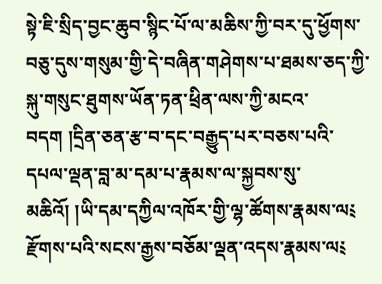སྟེ་ཇི་སྲིད་བྱང་ཆུབ་སྙིང་པོ་ལ་མཆིས་ཀྱི་བར་དུ་ཕྱོགས་བཅུ་དུས་གསུམ་གྱི་དེ་བཞིན་གཤེགས་པ་ཐམས་ཅད་ཀྱི་སྐུ་གསུང་ཐུགས་ཡོན་ཏན་ཕྲིན་ལས་ཀྱི་མངའ་བདག །དྲིན་ཅན་རྩ་བ་དང་བརྒྱུད་པར་བཅས་པའི་དཔལ་ལྡན་བླ་མ་དམ་པ་རྣམས་ལ་སྐྱབས་སུ་མཆིའོ། །ཡི་དམ་དཀྱིལ་འཁོར་གྱི་ལྷ་ཚོགས་རྣམས་ལ༴ རྫོགས་པའི་སངས་རྒྱས་བཅོམ་ལྡན་འདས་རྣམས་ལ༴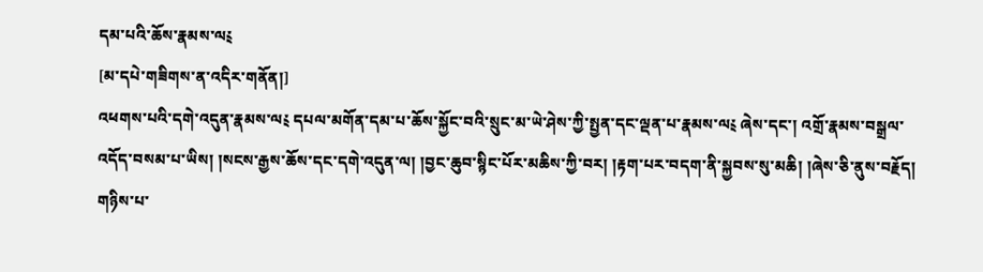དམ་པའི་ཆོས་རྣམས་ལ༴
[མ་དཔེ་གཟིགས་ན་འདིར་གནོན།]
འཕགས་པའི་དགེ་འདུན་རྣམས་ལ༴ དཔལ་མགོན་དམ་པ་ཆོས་སྐྱོང་བའི་སྲུང་མ་ཡེ་ཤེས་ཀྱི་སྤྱན་དང་ལྡན་པ་རྣམས་ལ༴ ཞེས་དང་། འགྲོ་རྣམས་བསྒྲལ་འདོད་བསམ་པ་ཡིས། །སངས་རྒྱས་ཆོས་དང་དགེ་འདུན་ལ། །བྱང་ཆུབ་སྙིང་པོར་མཆིས་ཀྱི་བར། །རྟག་པར་བདག་ནི་སྐྱབས་སུ་མཆི། །ཞེས་ཅི་ནུས་བརྗོད། གཉིས་པ་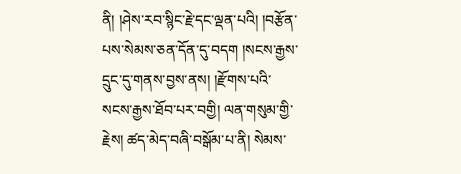ནི། །ཤེས་རབ་སྙིང་རྗེ་དང་ལྡན་པའི། །བརྩོན་པས་སེམས་ཅན་དོན་དུ་བདག །སངས་རྒྱས་དྲུང་དུ་གནས་བྱས་ནས། །རྫོགས་པའི་སངས་རྒྱས་ཐོབ་པར་བགྱི། ལན་གསུམ་གྱི་རྗེས། ཚད་མེད་བཞི་བསྒོམ་པ་ནི། སེམས་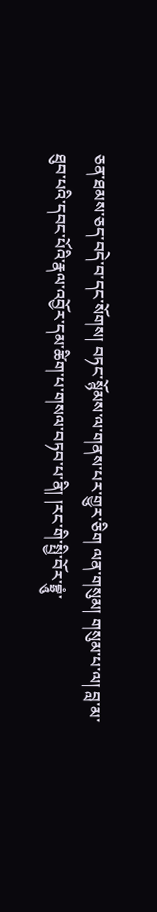ཅན་ཐམས་ཅད་བདེ་བ་དང་སོགས། བཏང་སྙོམས་ལ་གནས་པར་གྱུར་ཅིག ལན་གསུམ། གསུམ་པ་ལ། བླ་མ་ཐུབ་པའི་དབང་པོའི་རྣལ་འབྱོར་དམ་ཚིག་པ་གསལ་བཏབ་པ་ནི། །རང་གི་སྤྱི་བོར་བྷྲཱུཾ་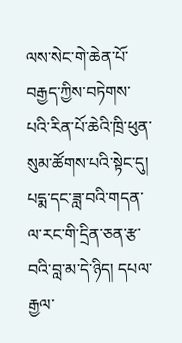ལས་སེང་གེ་ཆེན་པོ་བརྒྱད་ཀྱིས་བཏེགས་པའི་རིན་པོ་ཆེའི་ཁྲི་ཕུན་སུམ་ཚོགས་པའི་སྟེང་དུ། པདྨ་དང་ཟླ་བའི་གདན་ལ་རང་གི་དྲིན་ཅན་རྩ་བའི་བླ་མ་དེ་ཉིད། དཔལ་རྒྱལ་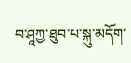བ་ཤཱཀྱ་ཐུབ་པ་སྐུ་མདོག་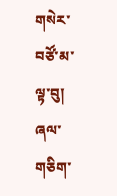གསེར་བཙོ་མ་ལྟ་བུ། ཞལ་གཅིག་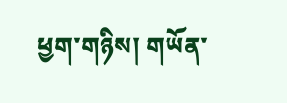ཕྱག་གཉིས། གཡོན་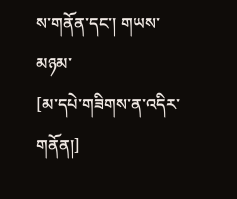ས་གནོན་དང་། གཡས་མཉམ་
[མ་དཔེ་གཟིགས་ན་འདིར་གནོན།]